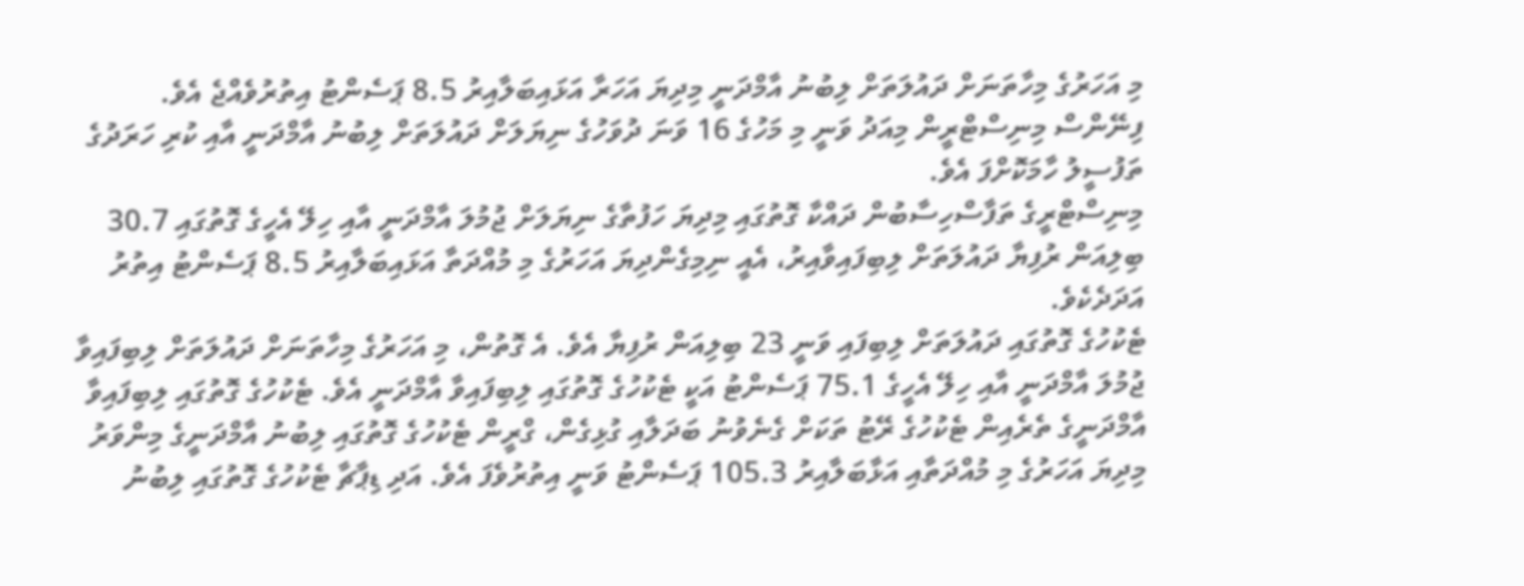މި އަހަރުގެ މިހާތަނަށް ދައުލަތަށް ލިބުނު އާމްދަނީ މިދިޔަ އަހަރާ އަޅައިބަލާއިރު 8.5 ޕަސެންޓު އިތުރުވެއްޖެ އެވެ.
ފިނޭންސް މިނިސްޓްރީން މިއަދު ވަނީ މި މަހުގެ 16 ވަނަ ދުވަހުގެ ނިޔަލަށް ދައުލަތަށް ލިބުނު އާމްދަނީ އާއި ކުރި ހަރަދުގެ ތަފުސީލު ހާމަކޮށްފަ އެވެ.
މިނިސްޓްރީގެ ތަފާސްހިސާބުން ދައްކާ ގޮތުގައި މިދިޔަ ހަފުތާގެ ނިޔަލަށް ޖުމުލަ އާމްދަނީ އާއި ހިލޭ އެހީގެ ގޮތުގައި 30.7 ބިލިއަން ރުފިޔާ ދައުލަތަށް ލިބިފައިވާއިރު، އެއީ ނިމިގެންދިޔަ އަހަރުގެ މި މުއްދަތާ އަޅައިބަލާއިރު 8.5 ޕަސެންޓު އިތުރު އަދަދެކެވެ.
ޓެކުހުގެ ގޮތުގައި ދައުލަތަށް ލިބިފައި ވަނީ 23 ބިލިއަން ރުފިޔާ އެވެ. އެ ގޮތުން، މި އަހަރުގެ މިހާތަނަށް ދައުލަތަށް ލިބިފައިވާ ޖުމުލަ އާމްދަނީ އާއި ހިލޭ އެހީގެ 75.1 ޕަސެންޓު އަކީ ޓެކުހުގެ ގޮތުގައި ލިބިފައިވާ އާމްދަނީ އެވެ. ޓެކުހުގެ ގޮތުގައި ލިބިފައިވާ އާމްދަނީގެ ތެރެއިން ޓެކުހުގެ ރޭޓު ތަކަށް ގެނެވުނު ބަދަލާއި ގުޅިގެން، ގްރީން ޓެކުހުގެ ގޮތުގައި ލިބުނު އާމްދަނީގެ މިންވަރު މިދިޔަ އަހަރުގެ މި މުއްދަތާއި އަޅާބަލާއިރު 105.3 ޕަސެންޓު ވަނީ އިތުރުވެފަ އެވެ. އަދި ޑިޕާޗާ ޓެކުހުގެ ގޮތުގައި ލިބުނު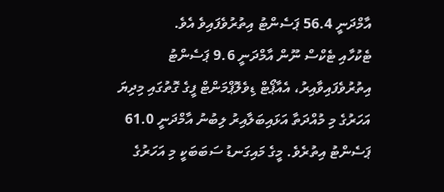އާމްދަނީ 56.4 ޕަސެންޓު އިތުރުވެފައިވެ އެވެ.
ޓެކުހާއި ޓެކްސް ނޫން އާމްދަނީ 9.6 ޕަސެންޓު އިތުރުވެފައިވާއިރު، އެއާޕޯޓް ޑިވެލޮޕްމަންޓް ފީގެ ގޮތުގައި މިދިޔަ އަހަރުގެ މި މުއްދަތާ އަޅައިބަލާއިރު ލިބުނު އާމްދަނީ 61.0 ޕަސެންޓު އިތުރެވެ. މީގެ މައިގަނޑު ސަބަބަކީ މި އަހަރުގެ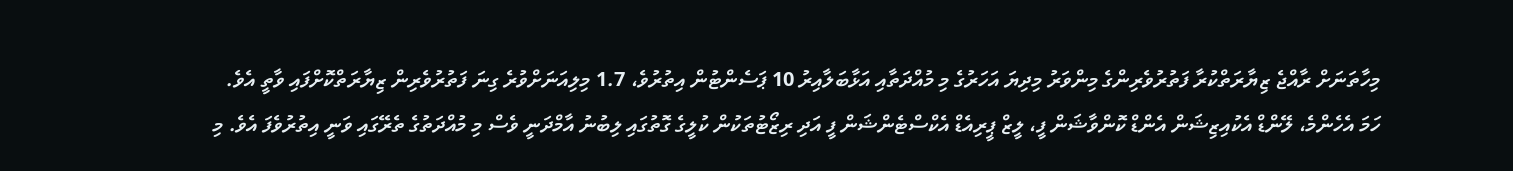މިހާތަނަށް ރާއްޖެ ޒިޔާރަތްކުރާ ފަތުރުވެރިންގެ މިންވަރު މިދިޔަ އަހަރުގެ މި މުއްދަތާއި އަޅާބަލާއިރު 10 ޕަސެންޓުން އިތުރުވެ، 1.7 މިލިއަނަށްވުރެ ގިނަ ފަތުރުވެރިން ޒިޔާރަތްކޮށްފައި ވާތީ އެވެ.
ހަމަ އެހެންމެ، ލޭންޑް އެކުއިޒިޝަން އެންޑް ކޮންވާޝަން ފީ، ލީޒް ޕީރިއެޑް އެކްސްޓެންޝަން ފީ އަދި ރިޒޯޓުތަކުން ކުލީގެ ގޮތުގައި ލިބުނު އާމްދަނީ ވެސް މި މުއްދަތުގެ ތެރޭގައި ވަނީ އިތުރުވެފަ އެވެ. މި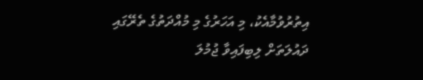އިތުރުވުމާއެކު، މި އަހަރުގެ މި މުއްދަތުގެ ތެރޭގައި ދައުލަތަށް ލިބިފައިވާ ޖުމުލަ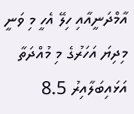އާމްދަނީއާއި ހިލޭ އެހީ މި ވަނީ މިދިޔަ އަހަރުގެ މި މުއްދަތާ އަޅައިބަލާއިރު 8.5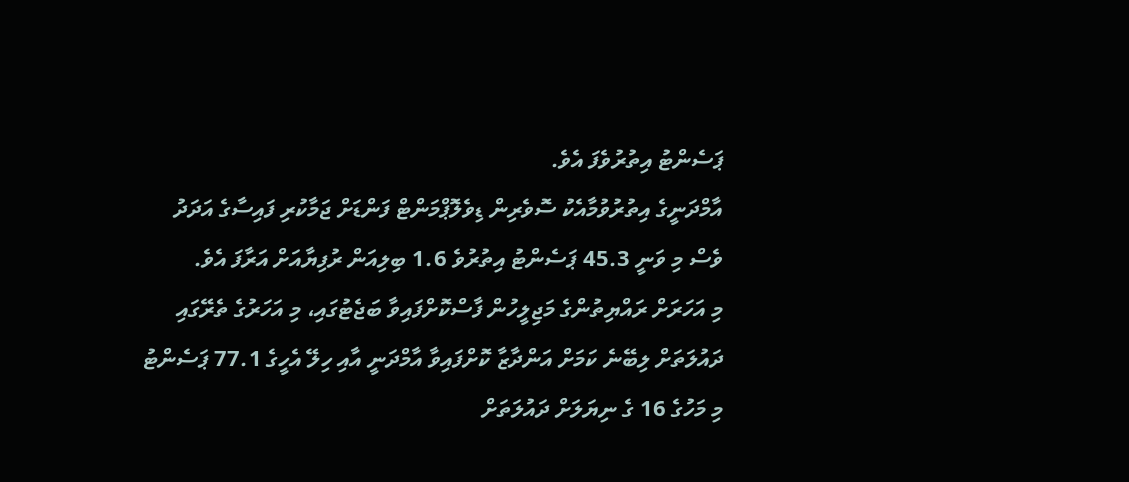ޕަސެންޓު އިތުރުވެފަ އެވެ.
އާމްދަނީގެ އިތުރުވުމާއެކު ސޮވެރިން ޑިވެލޮޕްމަންޓް ފަންޑަށް ޖަމާކުރި ފައިސާގެ އަދަދު ވެސް މި ވަނީ 45.3 ޕަސެންޓު އިތުރުވެ 1.6 ބިލިއަން ރުފިޔާއަށް އަރާފަ އެވެ.
މި އަހަރަށް ރައްޔިތުންގެ މަޖިލީހުން ފާސްކޮށްފައިވާ ބަޖެޓުގައި، މި އަހަރުގެ ތެރޭގައި ދައުލަތަށް ލިބޭނެ ކަމަށް އަންދާޒާ ކޮށްފައިވާ އާމްދަނީ އާއި ހިލޭ އެހީގެ 77.1 ޕަސެންޓު މި މަހުގެ 16 ގެ ނިޔަލަށް ދައުލަތަށް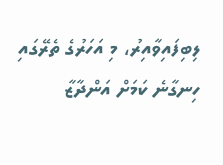ލިބިފައިވާއިރު، މި އަހަރުގެ ތެރޭގައި ހިނގާނެ ކަމަށް އަންދާޒާ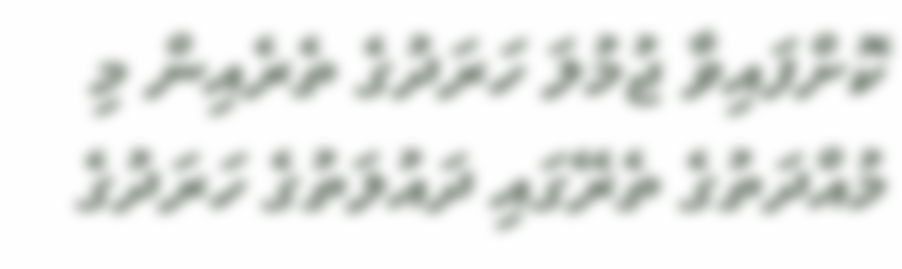ކޮށްފައިވާ ޖުމުލަ ހަރަދުގެ ތެރެއިން މި މުއްދަތުގެ ތެރޭގައި ދައުލަތުގެ ހަރަދުގެ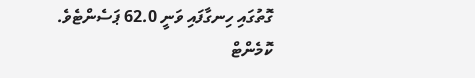ގޮތުގައި ހިނގާފައި ވަނީ 62.0 ޕަސެންޓެވެ.
ކޮމެންޓް